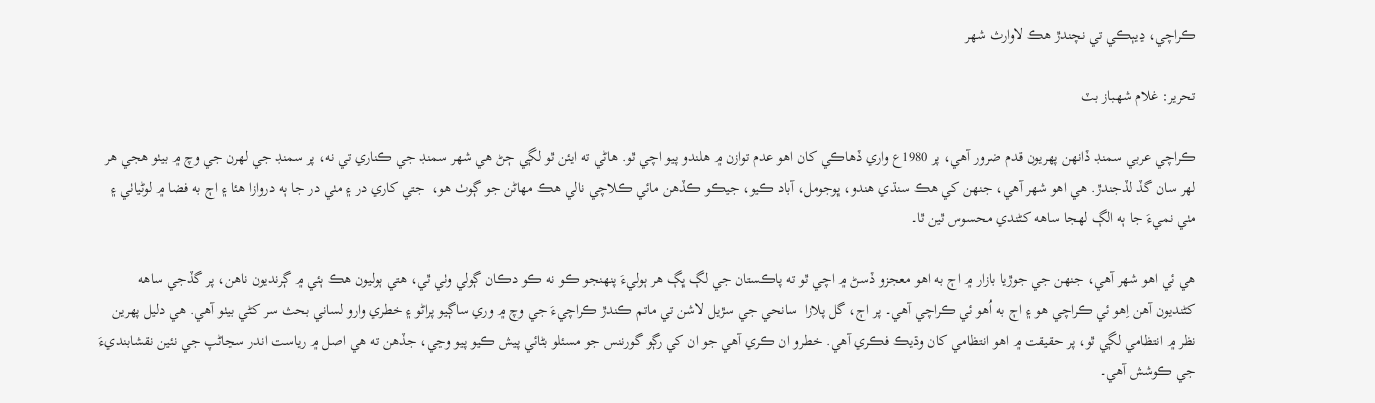ڪراچي، ڍيٻڪي تي نچندڙ هڪ لاوارث شهر

تحرير: غلام شهـباز بٽ

ڪراچي عربي سمنڊ ڏانهن پهريون قدم ضرور آهي، پر 1980ع واري ڏهاڪي کان اهو عدم توازن ۾ هلندو پيو اچي ٿو. هاڻي ته ايئن ٿو لڳي ڄڻ هي شهر سمنڊ جي ڪناري تي نه، پر سمنڊ جي لهرن جي وچ ۾ بيٺو هجي هر لهر سان گڏ لڏجندڙ. هي اهو شهر آهي، جنهن کي هڪ سنڌي هندو، ڀوجومل، آباد ڪيو، جيڪو ڪڏهن مائي ڪلاچي نالي هڪ مهاڻن جو ڳوٺ هو،  جتي کاري در ۽ مٺي در جا ٻه دروازا هئا ۽ اڄ به فضا ۾ لوڻياٺي ۽ مٺي نميءَ جا ٻه الڳ لهجا ساهه کڻندي محسوس ٿين ٿا۔

هي ئي اهو شهر آهي، جنهن جي جوڙيا بازار ۾ اڄ به اهو معجزو ڏسڻ ۾ اچي ٿو ته پاڪستان جي لڳ ڀڳ هر ٻوليءَ پنهنجو ڪو نه ڪو دڪان ڳولي وٺي ٿي، هتي ٻوليون هڪ ٻئي ۾ ڳرنديون ناهن، پر گڏجي ساهه کڻنديون آهن اِهو ئي ڪراچي هو ۽ اڄ به اُهو ئي ڪراچي آهي۔ پر اڄ، گل پلازا  سانحي جي سڙيل لاشن تي ماتم ڪندڙ ڪراچيءَ جي وچ ۾ وري ساڳيو پراڻو ۽ خطري وارو لساني بحث سر کڻي بيٺو آهي. هي دليل پهرين نظر ۾ انتظامي لڳي ٿو، پر حقيقت ۾ اهو انتظامي کان وڌيڪ فڪري آهي. خطرو ان ڪري آهي جو ان کي رڳو گورننس جو مسئلو بڻائي پيش ڪيو پيو وڃي، جڏهن ته هي اصل ۾ رياست اندر سڃاڻپ جي نئين نقشابنديءَ جي ڪوشش آهي۔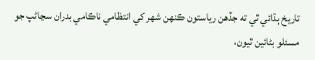تاريخ ٻڌائي ٿي ته جڏهن رياستون ڪنهن شهر کي انتظامي ناڪامي بدران سڃاڻپ جو مسئلو بڻائين ٿيون،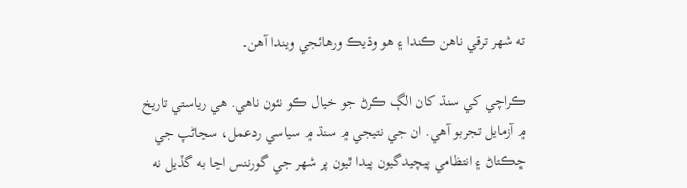ته شهر ترقي ناهن ڪندا ۽ هو وڌيڪ ورهائجي ويندا آهن۔

ڪراچي کي سنڌ کان الڳ ڪرڻ جو خيال ڪو نئون ناهي. هي رياستي تاريخ ۾ آزمايل تجربو آهي. ان جي نتيجي ۾ سنڌ ۾ سياسي ردعمل، سڃاڻپ جي ڇڪتاڻ ۽ انتظامي پيچيدگيون پيدا ٿيون پر شهر جي گورننس اڃا به گڏيل نه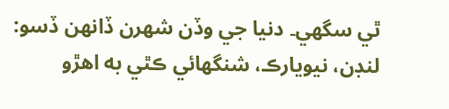ٿي سگهي۔ دنيا جي وڏن شهرن ڏانهن ڏسو: لنڊن، نيويارڪ، شنگھائي ڪٿي به اهڙو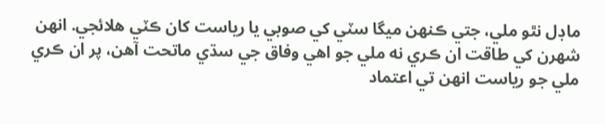ماڊل نٿو ملي، جتي ڪنهن ميگا سٽي کي صوبي يا رياست کان ڪٽي هلائجي. انهن شهرن کي طاقت ان ڪري نه ملي جو اهي وفاق جي سڌي ماتحت آهن، پر ان ڪري ملي جو رياست انهن تي اعتماد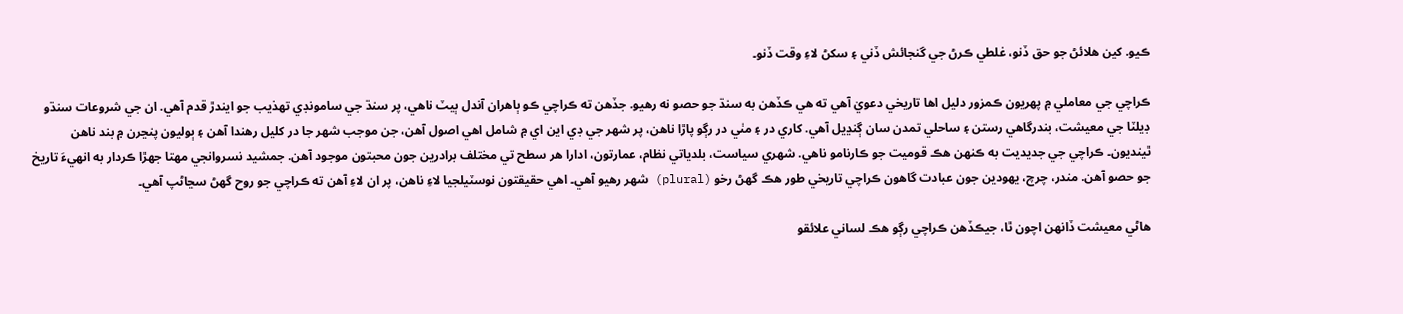ڪيو. کين هلائڻ جو حق ڏنو، غلطي ڪرڻ جي گنجائش ڏني ۽ سکڻ لاءِ وقت ڏنو۔

ڪراچي جي معاملي ۾ پهريون ڪمزور دليل اها تاريخي دعويٰ آهي ته هي ڪڏهن به سنڌ جو حصو نه رهيو. جڏهن ته ڪراچي ڪو ٻاهران آندل ٻيٽ ناهي، پر سنڌ جي سامونڊي تهذيب جو ايندڙ قدم آهي. ان جي شروعات سنڌو ڊيلٽا جي معيشت، بندرگاهي رستن ۽ ساحلي تمدن سان ڳنڍيل آهي. کاري در ۽ مٺي در رڳو پاڙا ناهن، پر شهر جي ڊي اين اي ۾ شامل اهي اصول آهن، جن موجب شهر جا در کليل رهندا آهن ۽ ٻوليون پنڃرن ۾ بند ناهن ٿينديون۔ ڪراچي جي جديديت به ڪنهن هڪ قوميت جو ڪارنامو ناهي. شهري سياست، بلدياتي نظام، عمارتون، ادارا هر سطح تي مختلف برادرين جون محبتون موجود آهن. جمشيد نسروانجي مهتا جهڙا ڪردار به انهيءَ تاريخ جو حصو آهن. مندر، چرچ، يهودين جون عبادت گاهون ڪراچي تاريخي طور هڪ گهڻ رخو (plural) شهر رهيو آهي۔ اهي حقيقتون نوسٽيلجيا لاءِ ناهن، پر ان لاءِ آهن ته ڪراچي جو روح گهڻ سڃاڻپ آهي۔

هاڻي معيشت ڏانهن اچون ٿا، جيڪڏهن ڪراچي رڳو هڪ لساني علائقو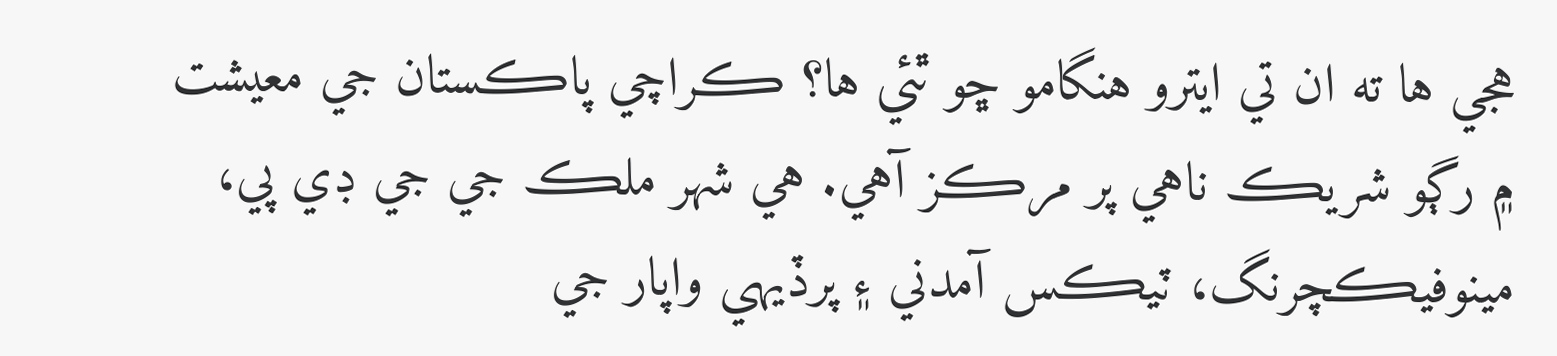هجي ها ته ان تي ايترو هنگامو ڇو ٿئي ها؟ ڪراچي پاڪستان جي معيشت ۾ رڳو شريڪ ناهي پر مرڪز آهي. هي شهر ملڪ جي جي ڊي پي، مينوفيڪچرنگ، ٽيڪس آمدني ۽ پرڏيهي واپار جي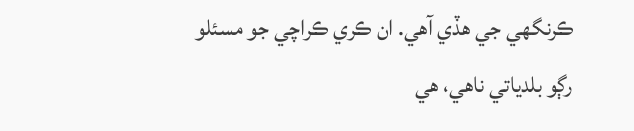ڪرنگهي جي هڏي آهي. ان ڪري ڪراچي جو مسئلو رڳو بلدياتي ناهي، هي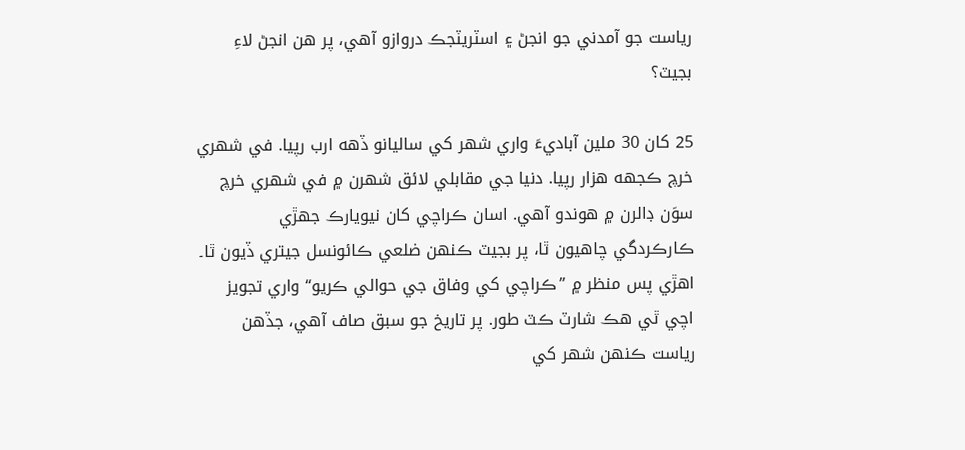رياست جو آمدني جو انجڻ ۽ اسٽريٽجڪ دروازو آهي، پر هن انجڻ لاءِ بجيٽ؟

25 کان 30 ملين آباديءَ واري شهر کي ساليانو ڏهه ارب رپيا. في شهري خرچ ڪجهه هزار رپيا. دنيا جي مقابلي لائق شهرن ۾ في شهري خرچ سوَن ڊالرن ۾ هوندو آهي. اسان ڪراچي کان نيويارڪ جهڙي ڪارڪردگي چاهيون ٿا، پر بجيٽ ڪنهن ضلعي ڪائونسل جيتري ڏيون ٿا۔  اهڙي پس منظر ۾ ”ڪراچي کي وفاق جي حوالي ڪريو“ واري تجويز اچي ٿي هڪ شارٽ ڪٽ طور. پر تاريخ جو سبق صاف آهي، جڏهن رياست ڪنهن شهر کي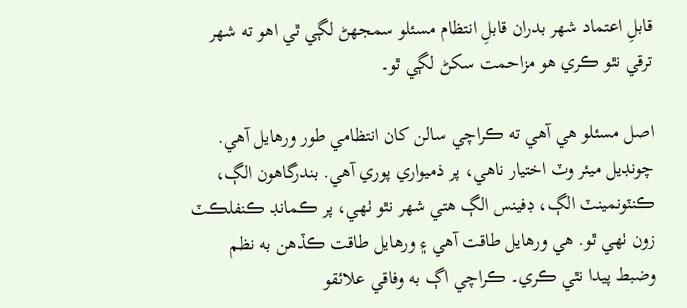قابلِ اعتماد شهر بدران قابلِ انتظام مسئلو سمجهڻ لڳي ٿي اهو ته شهر ترقي نٿو ڪري هو مزاحمت سکڻ لڳي ٿو۔

اصل مسئلو هي آهي ته ڪراچي سالن کان انتظامي طور ورهايل آهي. چونڊيل ميئر وٽ اختيار ناهي، پر ذميواري پوري آهي. بندرگاهون الڳ، ڪنٽونمينٽ الڳ، ڊفينس الڳ هتي شهر نٿو ٺهي، پر ڪمانڊ ڪنفلڪٽ زون ٺهي ٿو. هي ورهايل طاقت آهي ۽ ورهايل طاقت ڪڏهن به نظم وضبط پيدا نٿي ڪري۔ ڪراچي اڳ به وفاقي علائقو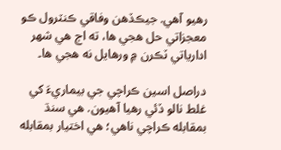رهيو آهي. جيڪڏهن وفاقي ڪنٽرول ڪو معجزاتي حل هجي ها، ته اڄ هي شهر ادارياتي ٽڪرن ۾ ورهايل نه هجي ها۔

دراصل اسين ڪراچي جي بيماريءَ کي غلط نالو ڏئي رهيا آهيون. هي سنڌ بمقابله ڪراچي ناهي؛ هي اختيار بمقابله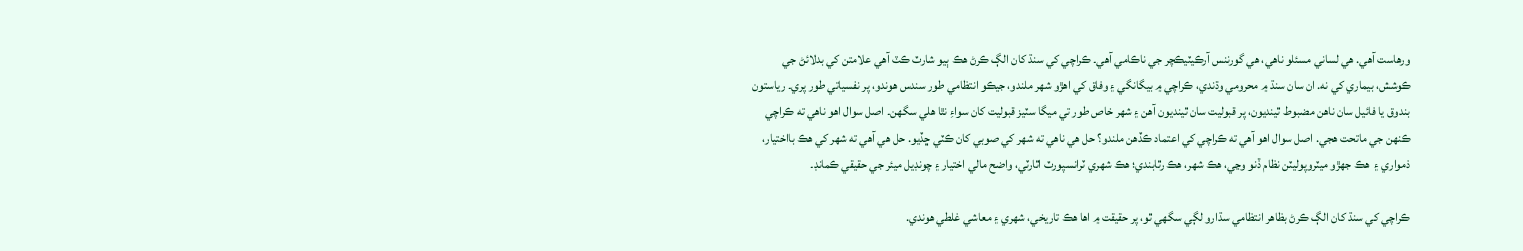ورهاست آهي. هي لساني مسئلو ناهي، هي گورننس آرڪيٽيڪچر جي ناڪامي آهي۔ ڪراچي کي سنڌ کان الڳ ڪرڻ هڪ ٻيو شارٽ ڪٽ آهي علامتن کي بدلائڻ جي ڪوشش، بيماري کي نه. ان سان سنڌ ۾ محرومي وڌندي، ڪراچي ۾ بيگانگي ۽ وفاق کي اهڙو شهر ملندو، جيڪو انتظامي طور سندس هوندو، پر نفسياتي طور پري۔ رياستون بندوق يا فائيل سان ناهن مضبوط ٿينديون، پر قبوليت سان ٿينديون آهن ۽ شهر خاص طور تي ميگا سٽيز قبوليت کان سواءِ نٿا هلي سگهن۔ اصل سوال اهو ناهي ته ڪراچي ڪنهن جي ماتحت هجي. اصل سوال اهو آهي ته ڪراچي کي اعتماد ڪڏهن ملندو؟ حل هي ناهي ته شهر کي صوبي کان ڪٽي ڇڏيو. حل هي آهي ته شهر کي هڪ بااختيار، ذمواري ۽  هڪ جهڙو ميٽروپوليٽن نظام ڏنو وڃي، هڪ شهر، هڪ رٿابندي؛ هڪ شهري ٽرانسپورٽ اٿارٽي، واضح مالي اختيار ۽ چونڊيل ميئر جي حقيقي ڪمانڊ۔

ڪراچي کي سنڌ کان الڳ ڪرڻ بظاهر انتظامي سڌارو لڳي سگهي ٿو، پر حقيقت ۾ اها هڪ تاريخي، شهري ۽ معاشي غلطي هوندي.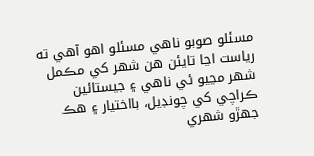مسئلو صوبو ناهي مسئلو اهو آهي ته رياست اڃا تايئن هن شهر کي مڪمل شهر مڃيو ئي ناهي ۽ جيستائين ڪراچي کي چونڊيل، بااختيار ۽ هڪ جهڙو شهري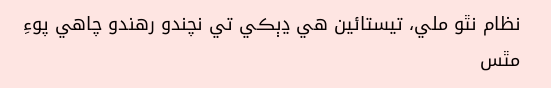نظام نٿو ملي، تيستائين هي ڍٻڪي تي نچندو رهندو چاهي پوءِ مٿس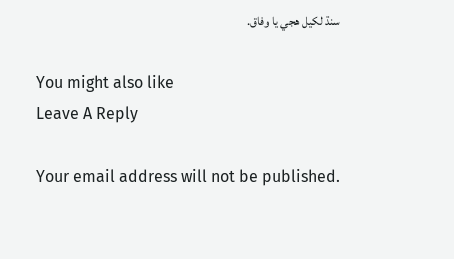سنڌ لکيل هجي يا وفاق.

You might also like
Leave A Reply

Your email address will not be published.